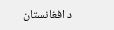د افغانستان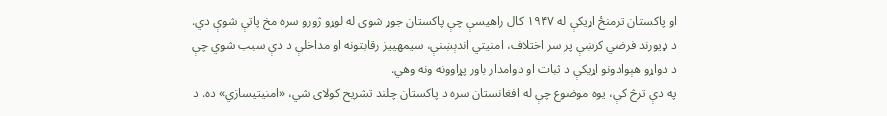او پاکستان ترمنځ اړیکې له ۱۹۴۷ کال راهیسې چې پاکستان جوړ شوی له لوړو ژورو سره مخ پاتې شوې دي. د ډیورند فرضي کرښې پر سر اختلاف، امنیتي اندېښنې، سیمهییز رقابتونه او مداخلې د دې سبب شوي چې د دواړو هېوادونو اړیکې د ثبات او دوامدار باور پړاوونه ونه وهي.
په دې ترڅ کې، یوه موضوع چې له افغانستان سره د پاکستان چلند تشریح کولای شي، «امنیتیسازي» ده. د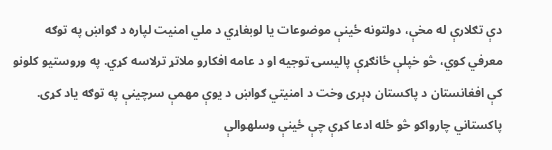دې تګلارې له مخې، دولتونه ځینې موضوعات یا لوبغاړي د ملي امنیت لپاره د ګواښ په توګه معرفي کوي، څو خپلې ځانګړې پالیسۍ توجیه او د عامه افکارو ملاتړ ترلاسه کړي. په وروستیو کلونو کې افغانستان د پاکستان ډېری وخت د امنیتي ګواښ د یوې مهمې سرچینې په توګه یاد کړی. پاکستاني چارواکو څو ځله ادعا کړې چې ځینې وسلهوالې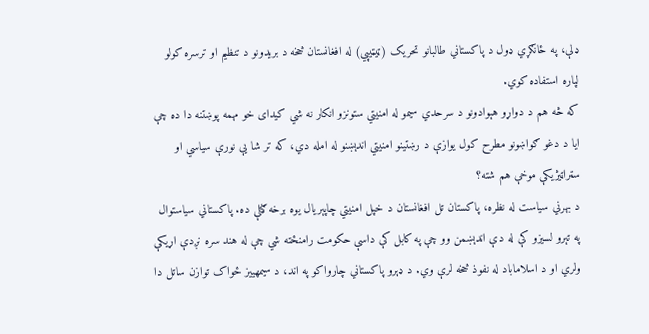ډلې، په ځانګړي ډول د پاکستاني طالبانو تحریک (ټيټيپي) له افغانستان څخه د بریدونو د تنظیم او ترسره کولو لپاره استفاده کوي.
که څه هم د دواړو هېوادونو د سرحدي سیمو له امنیتي ستونزو انکار نه شي کیدای خو مهمه پوښتنه دا ده چې ایا د دغو ګواښونو مطرح کول یوازې د رښتینو امنیتي اندېښنو له امله دي، که تر شا یې نورې سیاسي او سټراټیژیکې موخې هم شته؟
د بهرني سیاست له نظره، پاکستان تل افغانستان د خپل امنیتي چاپېریال یوه برخه ګڼلې ده. پاکستاني سیاستوال په تېرو لسیزو کې له دې اندېښمن وو چې په کابل کې داسې حکومت رامنځته شي چې له هند سره نږدې اړیکې ولري او د اسلاماباد له نفوذ څخه لرې وي. د ډېرو پاکستاني چارواکو په اند، د سیمهییز ځواک توازن ساتل دا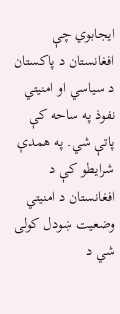ایجابوي چې افغانستان د پاکستان د سیاسي او امنیتي نفوذ په ساحه کې پاتې شي. په همدې شرایطو کې د افغانستان د امنیتي وضعیت ښودل کولی شي د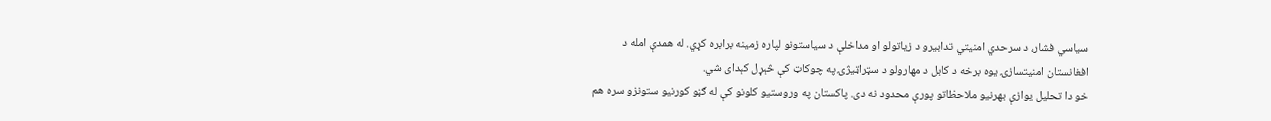سیاسي فشار، د سرحدي امنیتي تدابیرو د زیاتولو او مداخلې د سیاستونو لپاره زمینه برابره کړي. له همدې امله د افغانستان امنیتسازۍ یوه برخه د کابل د مهارولو د سټراټیژۍ په چوکاټ کې څېړل کېدای شي.
خو دا تحلیل یوازې بهرنیو ملاحظاتو پورې محدود نه دی. پاکستان په وروستیو کلونو کې له ګڼو کورنیو ستونزو سره هم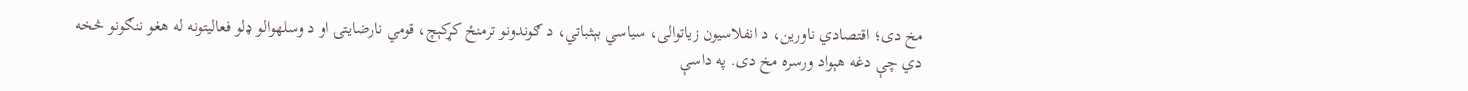مخ دی؛ اقتصادي ناورین، د انفلاسیون زیاتوالی، سیاسي بېثباتي، د ګوندونو ترمنځ کړکېچ، قومي نارضایتۍ او د وسلهوالو ډلو فعالیتونه له هغو ننګونو څخه دي چې دغه هېواد ورسره مخ دی. په داسې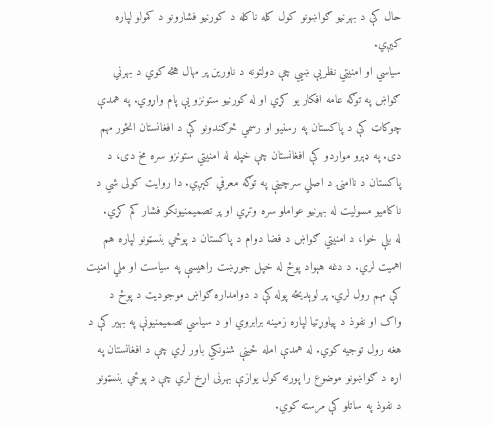حال کې د بهرنیو ګواښونو کول کله ناکله د کورنيو فشارونو د کمولو لپاره کیږي.
سیاسي او امنیتي نظریې ښيي چې دولتونه د ناورین پر مهال هڅه کوي د بهرني ګواښ په توګه عامه افکار یو کړي او له کورنيو ستونزو یې پام واړوي. په همدې چوکاټ کې د پاکستان په رسنیو او رسمي څرګندونو کې د افغانستان انځور مهم دی. په ډېرو مواردو کې افغانستان چې خپله له امنیتي ستونزو سره مخ دی، د پاکستان د ناامنۍ د اصلي سرچینې په توګه معرفي کېږي. دا روایت کولی شي د ناکامیو مسولیت له بهرنیو عواملو سره وتړي او پر تصمیمنیونکو فشار کم کړي.
له بلې خوا، د امنیتي ګواښ د فضا دوام د پاکستان د پوځي بنسټونو لپاره هم اهمیت لري. د دغه هېواد پوځ له خپل جوړښت راهیسې په سیاست او ملي امنیت کې مهم رول لري. پر لوېدیځه پوله کې د دوامداره ګواښ موجودیت د پوځ د واک او نفوذ د پیاوړتیا لپاره زمینه برابروي او د سیاسي تصمیمنیونې په بهیر کې د هغه رول توجیه کوي. له همدې امله ځینې شنونکي باور لري چې د افغانستان په اړه د ګواښونو موضوع را پورته کول یوازې بهرنی اړخ لري چې د پوځي بنسټونو د نفوذ په ساتلو کې مرسته کوي.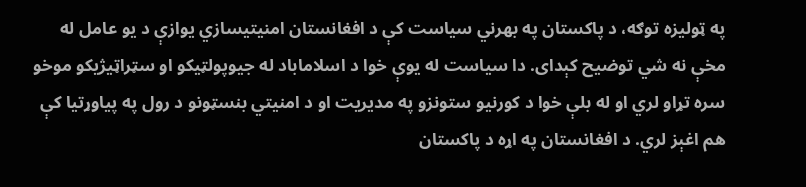په ټولیزه توګه، د پاکستان په بهرني سیاست کې د افغانستان امنیتيسازي یوازې د یو عامل له مخې نه شي توضیح کېدای. دا سیاست له یوې خوا د اسلاماباد له جیوپولټیکو او سټراټیژیکو موخو سره تړاو لري او له بلې خوا د کورنیو ستونزو په مدیریت او د امنیتي بنسټونو د رول په پیاوړتیا کې هم اغېز لري. د افغانستان په اړه د پاکستان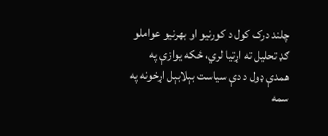چلند درک کول د کورنيو او بهرنیو عواملو ګډ تحلیل ته اړتیا لري، ځکه یوازې په همدې ډول د دې سیاست بېلابېل اړخونه په سمه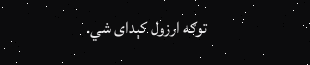توګه ارزول کېدای شي.